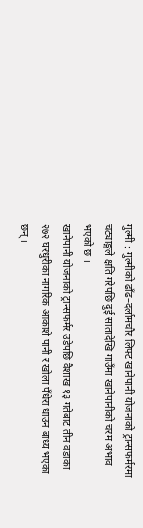गुल्मी : गुल्मीको ढाँढ–दर्लामचौर लिफ्ट खानेपानी योजनाको ट्रान्सफर्मरमा चट्याङ्गले क्षति गरेपछि दुई सातादेखि गाउँमा खानेपानीको चरम अभाव भएको छ ।
खानेपानी योजनाको ट्रान्सफर्मर उडेपछि वैशाख १३ गतेबाट तीन वडाका २७२ घरधुरीका नागरिक आकाशे पानी र खोला पँधेरा धाउन बाध्य भएका छन् ।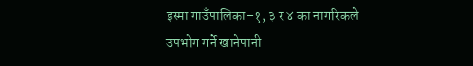इस्मा गाउँपालिका–१, ३ र ४ का नागरिकले उपभोग गर्ने खानेपानी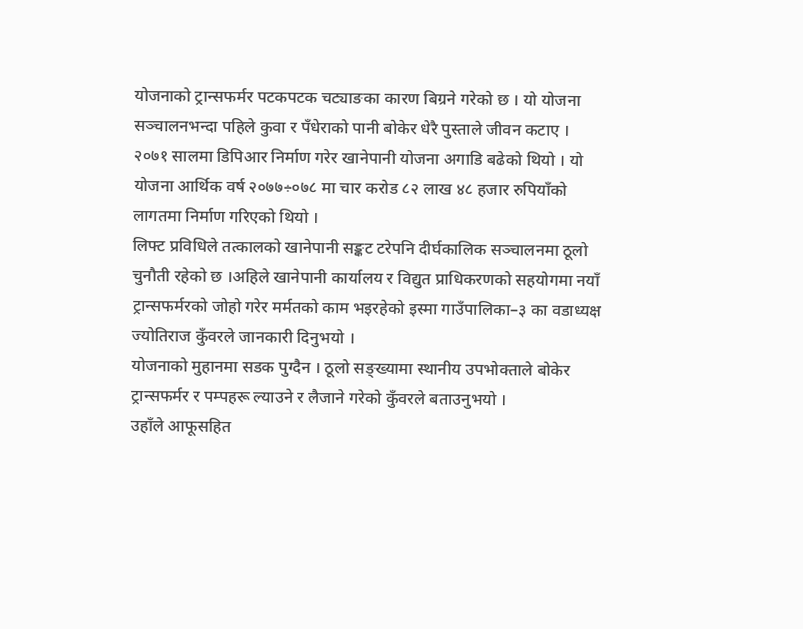योजनाको ट्रान्सफर्मर पटकपटक चट्याङका कारण बिग्रने गरेको छ । यो योजना सञ्चालनभन्दा पहिले कुवा र पँधेराको पानी बोकेर धेरै पुस्ताले जीवन कटाए ।
२०७१ सालमा डिपिआर निर्माण गरेर खानेपानी योजना अगाडि बढेको थियो । यो योजना आर्थिक वर्ष २०७७÷०७८ मा चार करोड ८२ लाख ४८ हजार रुपियाँको लागतमा निर्माण गरिएको थियो ।
लिफ्ट प्रविधिले तत्कालको खानेपानी सङ्कट टरेपनि दीर्घकालिक सञ्चालनमा ठूलो चुनौती रहेको छ ।अहिले खानेपानी कार्यालय र विद्युत प्राधिकरणको सहयोगमा नयाँ ट्रान्सफर्मरको जोहो गरेर मर्मतको काम भइरहेको इस्मा गाउँपालिका–३ का वडाध्यक्ष ज्योतिराज कुँवरले जानकारी दिनुभयो ।
योजनाको मुहानमा सडक पुग्दैन । ठूलो सङ्ख्यामा स्थानीय उपभोक्ताले बोकेर ट्रान्सफर्मर र पम्पहरू ल्याउने र लैजाने गरेको कुँवरले बताउनुभयो ।
उहाँले आफूसहित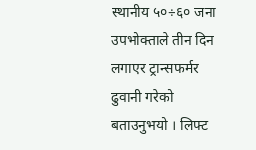स्थानीय ५०÷६० जना उपभोक्ताले तीन दिन लगाएर ट्रान्सफर्मर ढुवानी गरेको बताउनुभयो । लिफ्ट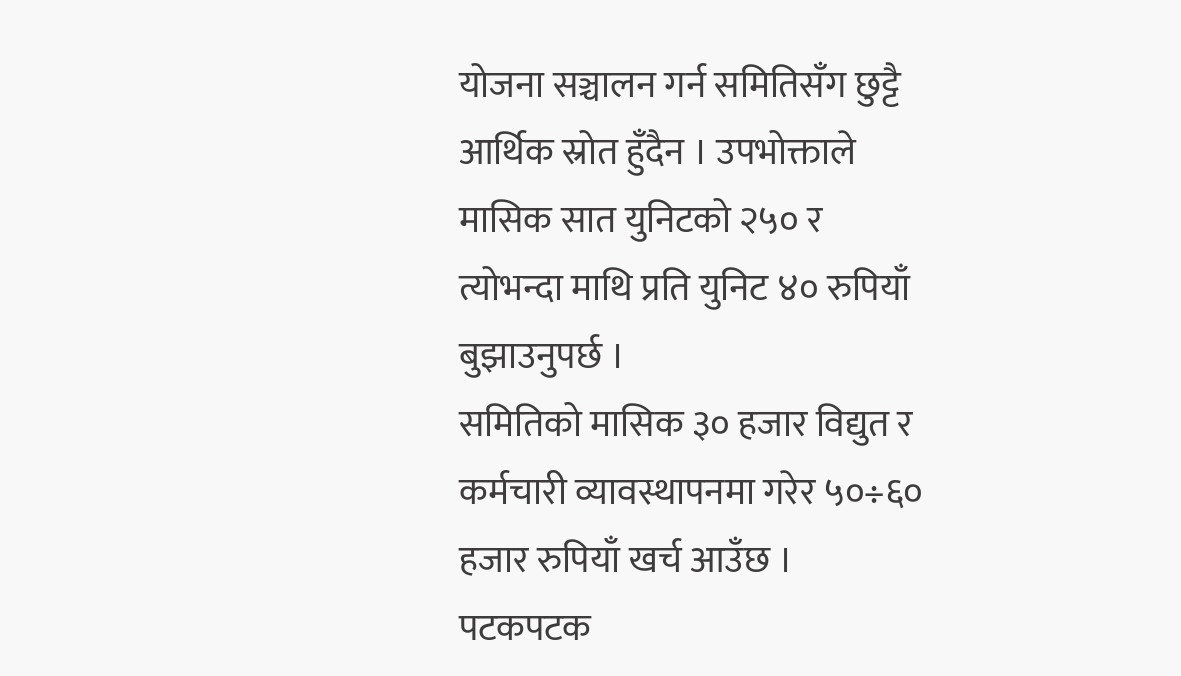योजना सञ्चालन गर्न समितिसँग छुट्टै आर्थिक स्रोत हुँदैन । उपभोक्ताले मासिक सात युनिटको २५० र त्योभन्दा माथि प्रति युनिट ४० रुपियाँ बुझाउनुपर्छ ।
समितिको मासिक ३० हजार विद्युत र कर्मचारी व्यावस्थापनमा गरेर ५०÷६० हजार रुपियाँ खर्च आउँछ । पटकपटक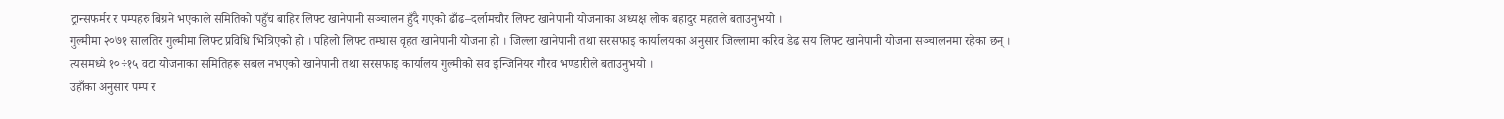ट्रान्सफर्मर र पम्पहरु बिग्रने भएकाले समितिको पहुँच बाहिर लिफ्ट खानेपानी सञ्चालन हुँदै गएको ढाँढ–दर्लामचौर लिफ्ट खानेपानी योजनाका अध्यक्ष लोक बहादुर महतले बताउनुभयो ।
गुल्मीमा २०७१ सालतिर गुल्मीमा लिफ्ट प्रविधि भित्रिएको हो । पहिलो लिफ्ट तम्घास वृहत खानेपानी योजना हो । जिल्ला खानेपानी तथा सरसफाइ कार्यालयका अनुसार जिल्लामा करिव डेढ सय लिफ्ट खानेपानी योजना सञ्चालनमा रहेका छन् ।
त्यसमध्ये १०÷१५ वटा योजनाका समितिहरू सबल नभएको खानेपानी तथा सरसफाइ कार्यालय गुल्मीको सव इन्जिनियर गौरव भण्डारीले बताउनुभयो ।
उहाँका अनुसार पम्प र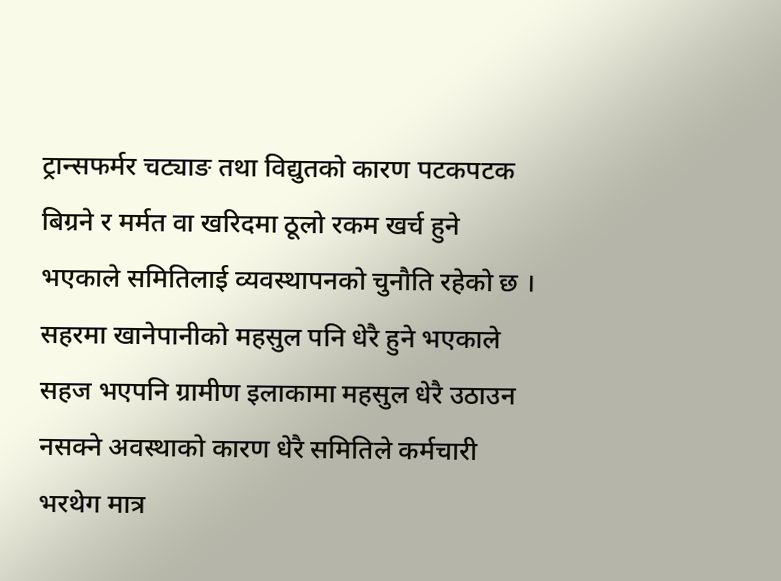ट्रान्सफर्मर चट्याङ तथा विद्युतको कारण पटकपटक बिग्रने र मर्मत वा खरिदमा ठूलो रकम खर्च हुने भएकाले समितिलाई व्यवस्थापनको चुनौति रहेको छ ।
सहरमा खानेपानीको महसुल पनि धेरै हुने भएकाले सहज भएपनि ग्रामीण इलाकामा महसुल धेरै उठाउन नसक्ने अवस्थाको कारण धेरै समितिले कर्मचारी भरथेग मात्र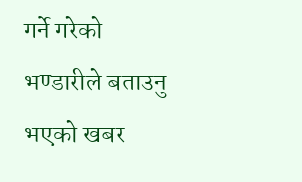गर्ने गरेको भण्डारीले बताउनु भएको खबर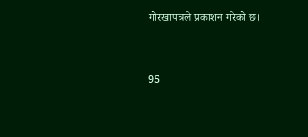गोरखापत्रले प्रकाशन गरेको छ।


95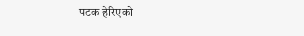पटक हेरिएको